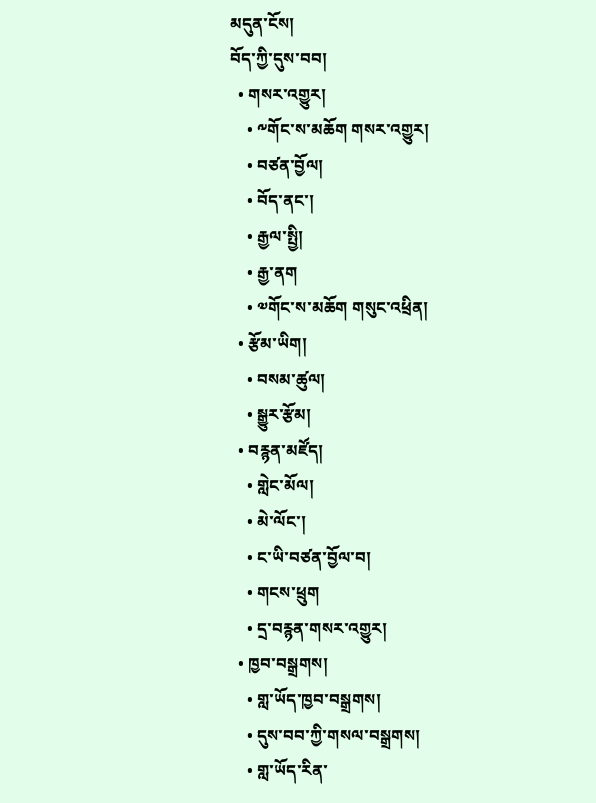མདུན་ངོས།
བོད་ཀྱི་དུས་བབ།
  • གསར་འགྱུར།
    • ༸གོང་ས་མཆོག གསར་འགྱུར།
    • བཙན་བྱོལ།
    • བོད་ནང་།
    • རྒྱལ་སྤྱི།
    • རྒྱ་ནག
    • ༧གོང་ས་མཆོག གསུང་འཕྲིན།
  • རྩོམ་ཡིག།
    • བསམ་ཚུལ།
    • སྒྱུར་རྩོམ།
  • བརྙན་མཛོད།
    • གླེང་མོལ།
    • མེ་ལོང་།
    • ང་ཡི་བཙན་བྱོལ་བ།
    • གངས་ཕྲུག
    • དྲ་བརྙན་གསར་འགྱུར།
  • ཁྱབ་བསྒྲགས།
    • གླ་ཡོད་ཁྱབ་བསྒྲགས།
    • དུས་བབ་ཀྱི་གསལ་བསྒྲགས།
    • གླ་ཡོད་རིན་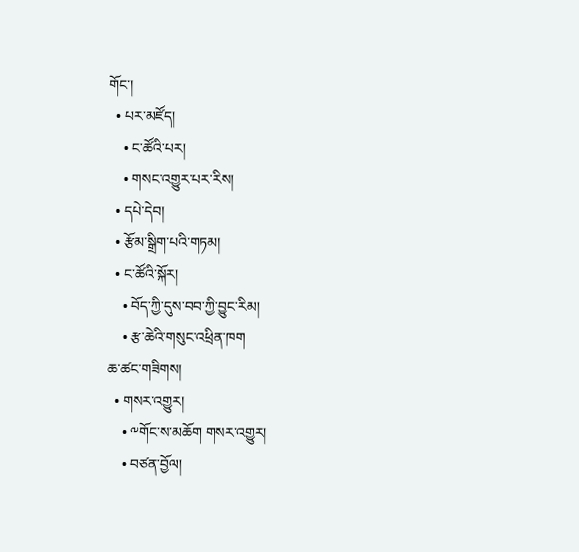གོང་།
  • པར་མཛོད།
    • ང་ཚོའི་པར།
    • གསང་འགྱུར་པར་རིས།
  • དཔེ་དེབ།
  • རྩོམ་སྒྲིག་པའི་གཏམ།
  • ང་ཚོའི་སྐོར།
    • བོད་ཀྱི་དུས་བབ་ཀྱི་བྱུང་རིམ།
    • རྩ་ཆེའི་གསུང་འཕྲིན་ཁག
ཆ་ཚང་གཟིགས།
  • གསར་འགྱུར།
    • ༸གོང་ས་མཆོག གསར་འགྱུར།
    • བཙན་བྱོལ།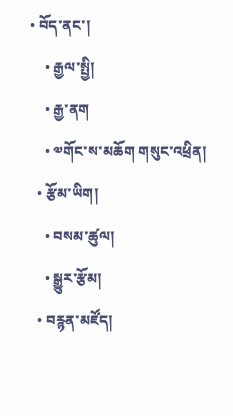• བོད་ནང་།
    • རྒྱལ་སྤྱི།
    • རྒྱ་ནག
    • ༧གོང་ས་མཆོག གསུང་འཕྲིན།
  • རྩོམ་ཡིག།
    • བསམ་ཚུལ།
    • སྒྱུར་རྩོམ།
  • བརྙན་མཛོད།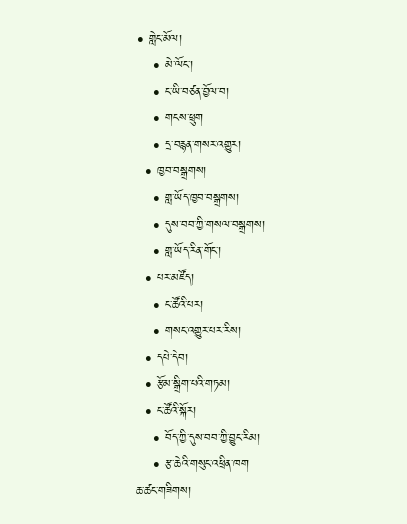• གླེང་མོལ།
    • མེ་ལོང་།
    • ང་ཡི་བཙན་བྱོལ་བ།
    • གངས་ཕྲུག
    • དྲ་བརྙན་གསར་འགྱུར།
  • ཁྱབ་བསྒྲགས།
    • གླ་ཡོད་ཁྱབ་བསྒྲགས།
    • དུས་བབ་ཀྱི་གསལ་བསྒྲགས།
    • གླ་ཡོད་རིན་གོང་།
  • པར་མཛོད།
    • ང་ཚོའི་པར།
    • གསང་འགྱུར་པར་རིས།
  • དཔེ་དེབ།
  • རྩོམ་སྒྲིག་པའི་གཏམ།
  • ང་ཚོའི་སྐོར།
    • བོད་ཀྱི་དུས་བབ་ཀྱི་བྱུང་རིམ།
    • རྩ་ཆེའི་གསུང་འཕྲིན་ཁག
ཆ་ཚང་གཟིགས།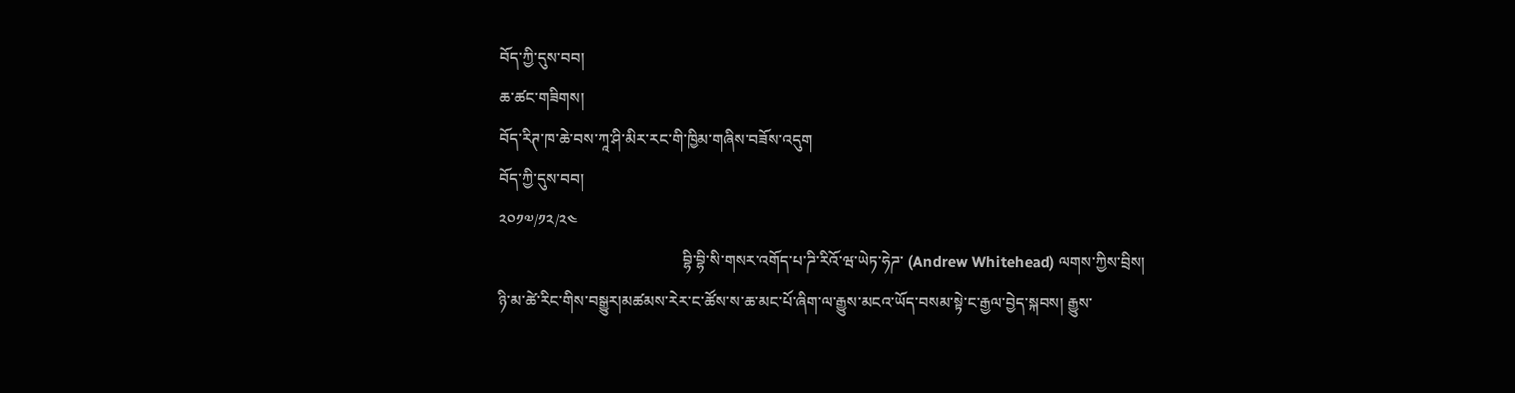བོད་ཀྱི་དུས་བབ།
ཆ་ཚང་གཟིགས།
བོད་རིཊ་ཁ་ཆེ་བས་ཀཱ་ཤི་མིར་རང་གི་ཁྱིམ་གཞིས་བཟོས་འདུག
བོད་ཀྱི་དུས་བབ།
༢༠༡༧/༡༢/༢༤
                                               བྷི་བྷི་སི་གསར་འགོད་པ་ཌི་རིའོ་ཝ་ཡེཏ་ཧེཌ་ (Andrew Whitehead) ལགས་ཀྱིས་བྲིས།                                                                                                                           ཉི་མ་ཚེ་རིང་གིས་བསྒྱུར།མཚམས་རེར་ང་ཚོས་ས་ཆ་མང་པོ་ཞིག་ལ་རྒྱུས་མངའ་ཡོད་བསམ་སྟེ་ང་རྒྱལ་བྱེད་སྐབས། རྒྱུས་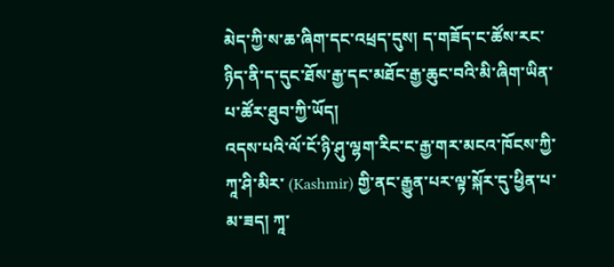མེད་ཀྱི་ས་ཆ་ཞིག་དང་འཕྲད་དུས། ད་གཟོད་ང་ཚོས་རང་ཉིད་ནི་ད་དུང་ཐོས་རྒྱ་དང་མཐོང་རྒྱ་ཆུང་བའི་མི་ཞིག་ཡིན་པ་ཚོར་ཐུབ་ཀྱི་ཡོད།
འདས་པའི་ལོ་ངོ་ཉི་ཤུ་ལྷག་རིང་ང་རྒྱ་གར་མངའ་ཁོངས་ཀྱི་ཀཱ་ཤི་མིར་ (Kashmir) གྱི་ནང་རྒྱུན་པར་ལྟ་སྐོར་དུ་ཕྱིན་པ་མ་ཟད། ཀཱ་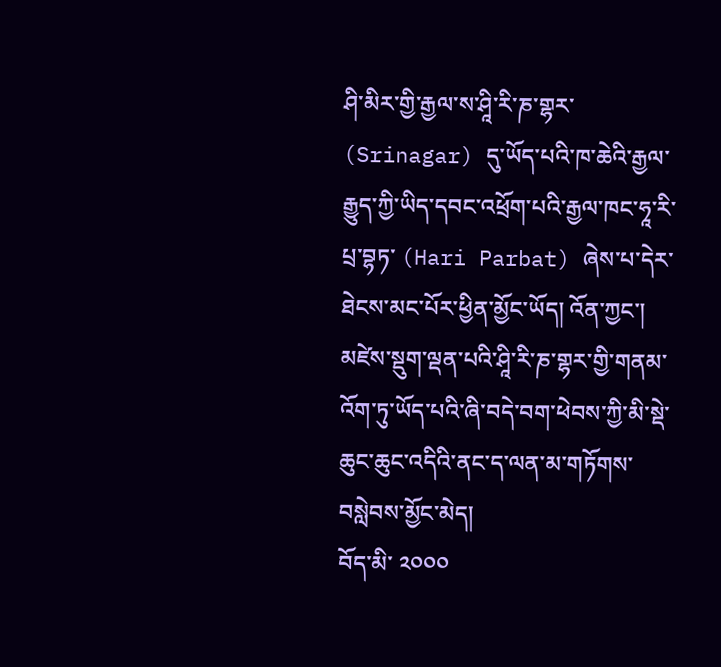ཤི་མིར་གྱི་རྒྱལ་ས་ཤཱི་རི་ཎ་གྷར་ (Srinagar) དུ་ཡོད་པའི་ཁ་ཆེའི་རྒྱལ་རྒྱུད་ཀྱི་ཡིད་དབང་འཕྲོག་པའི་རྒྱལ་ཁང་ཧཱ་རི་པྲ་བྷཏ་ (Hari Parbat) ཞེས་པ་དེར་ཐེངས་མང་པོར་ཕྱིན་མྱོང་ཡོད། འོན་ཀྱང་། མཛེས་སྡུག་ལྡན་པའི་ཤཱི་རི་ཎ་གྷར་གྱི་གནམ་འོག་ཏུ་ཡོད་པའི་ཞི་བདེ་བག་ཕེབས་ཀྱི་མི་སྡེ་ཆུང་ཆུང་འདིའི་ནང་ད་ལན་མ་གཏོགས་བསླེབས་མྱོང་མེད།
བོད་མི་ ༢༠༠༠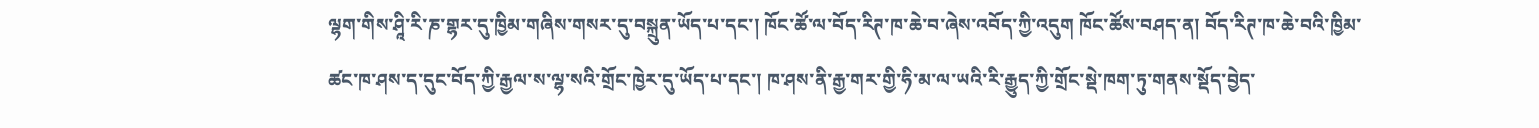ལྷག་གིས་ཤཱི་རི་ཎ་གྷར་དུ་ཁྱིམ་གཞིས་གསར་དུ་བསྐྲུན་ཡོད་པ་དང་། ཁོང་ཚོ་ལ་བོད་རིཊ་ཁ་ཆེ་བ་ཞེས་འབོད་ཀྱི་འདུག ཁོང་ཚོས་བཤད་ན། བོད་རིཊ་ཁ་ཆེ་བའི་ཁྱིམ་ཚང་ཁ་ཤས་ད་དུང་བོད་ཀྱི་རྒྱལ་ས་ལྷ་སའི་གྲོང་ཁྱེར་དུ་ཡོད་པ་དང་། ཁ་ཤས་ནི་རྒྱ་གར་གྱི་ཧི་མ་ལ་ཡའི་རི་རྒྱུད་ཀྱི་གྲོང་སྡེ་ཁག་ཏུ་གནས་སྡོད་བྱེད་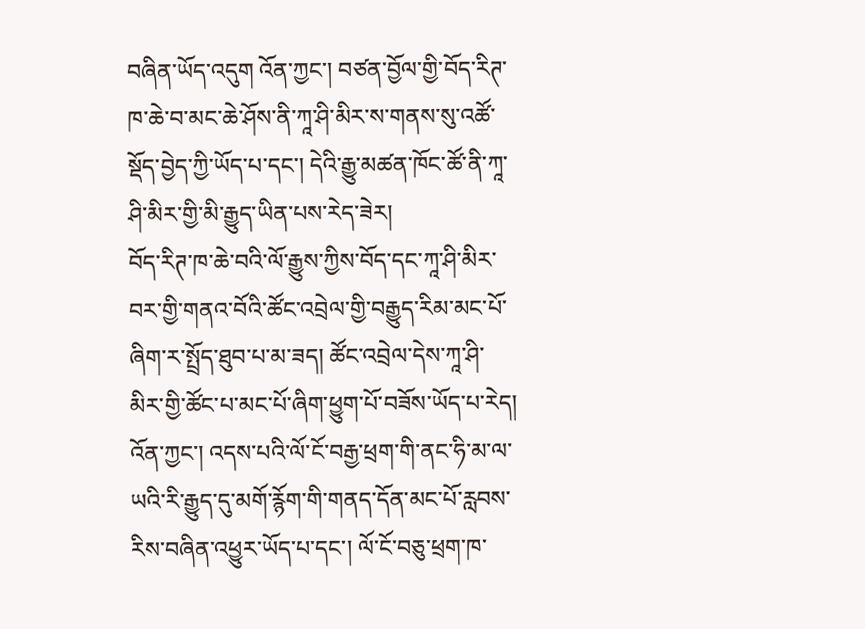བཞིན་ཡོད་འདུག འོན་ཀྱང་། བཙན་བྱོལ་གྱི་བོད་རིཊ་ཁ་ཆེ་བ་མང་ཆེ་ཤོས་ནི་ཀཱ་ཤི་མིར་ས་གནས་སུ་འཚོ་སྡོད་བྱེད་ཀྱི་ཡོད་པ་དང་། དེའི་རྒྱུ་མཚན་ཁོང་ཚོ་ནི་ཀཱ་ཤི་མིར་གྱི་མི་རྒྱུད་ཡིན་པས་རེད་ཟེར།
བོད་རིཊ་ཁ་ཆེ་བའི་ལོ་རྒྱུས་ཀྱིས་བོད་དང་ཀཱ་ཤི་མིར་བར་གྱི་གནའ་བོའི་ཚོང་འབྲེལ་གྱི་བརྒྱུད་རིམ་མང་པོ་ཞིག་ར་སྤྲོད་ཐུབ་པ་མ་ཟད། ཚོང་འབྲེལ་དེས་ཀཱ་ཤི་མིར་གྱི་ཚོང་པ་མང་པོ་ཞིག་ཕྱུག་པོ་བཟོས་ཡོད་པ་རེད། འོན་ཀྱང་། འདས་པའི་ལོ་ངོ་བརྒྱ་ཕྲག་གི་ནང་ཧི་མ་ལ་ཡའི་རི་རྒྱུད་དུ་མགོ་རྙོག་གི་གནད་དོན་མང་པོ་རླབས་རིས་བཞིན་འཕྱུར་ཡོད་པ་དང་། ལོ་ངོ་བཅུ་ཕྲག་ཁ་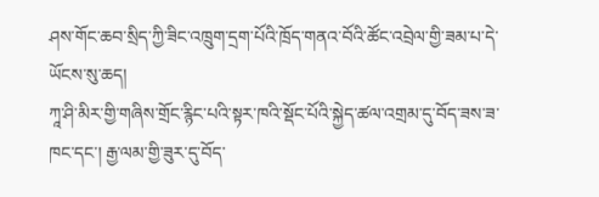ཤས་གོང་ཆབ་སྲིད་ཀྱི་ཟིང་འཁྲུག་དྲག་པོའི་ཁྲོད་གནའ་བོའི་ཚོང་འབྲེལ་གྱི་ཟམ་པ་དེ་ཡོངས་སུ་ཆད།
ཀཱ་ཤི་མིར་གྱི་གཞིས་གྲོང་རྙིང་པའི་སྟར་ཁའི་སྡོང་པོའི་སྐྱེད་ཚལ་འགྲམ་དུ་བོད་ཟས་ཟ་ཁང་དང་། རྒྱ་ལམ་གྱི་ཟུར་དུ་བོད་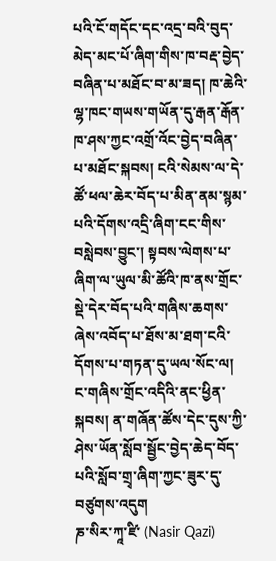པའི་ངོ་གདོང་དང་འདྲ་བའི་བུད་མེད་མང་པོ་ཞིག་གིས་ཁ་བརྡ་བྱེད་བཞིན་པ་མཐོང་བ་མ་ཟད། ཁ་ཆེའི་ལྷ་ཁང་གཡས་གཡོན་དུ་རྒན་རྒོན་ཁ་ཤས་ཀྱང་འགྲོ་འོང་བྱེད་བཞིན་པ་མཐོང་སྐབས། ངའི་སེམས་ལ་དེ་ཚོ་ཕལ་ཆེར་བོད་པ་མིན་ནམ་སྙམ་པའི་དོགས་འདྲི་ཞིག་ངང་གིས་བསླེབས་བྱུང་། སྟབས་ལེགས་པ་ཞིག་ལ་ཡུལ་མི་ཚོའི་ཁ་ནས་གྲོང་སྡེ་དེར་བོད་པའི་གཞིས་ཆགས་ཞེས་འབོད་པ་ཐོས་མ་ཐག་ངའི་དོགས་པ་གཏན་དུ་ཡལ་སོང་ལ། ང་གཞིས་གྲོང་འདིའི་ནང་ཕྱིན་སྐབས། ན་གཞོན་ཚོས་དེང་དུས་ཀྱི་ཤེས་ཡོན་སློབ་སྦྱོང་བྱེད་ཆེད་བོད་པའི་སློབ་གྲྭ་ཞིག་ཀྱང་ཟུར་དུ་བཙུགས་འདུག
ཎ་སིར་ཀཱ་ཛི་ (Nasir Qazi)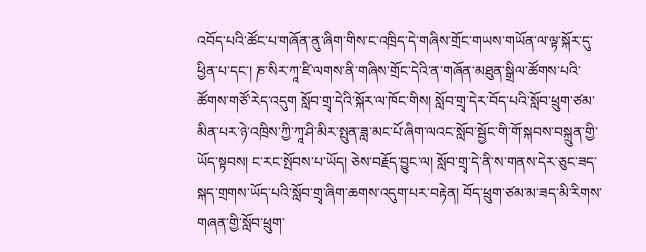འབོད་པའི་ཚོང་པ་གཞོན་ནུ་ཞིག་གིས་ང་འཁྲིད་དེ་གཞིས་གྲོང་གཡས་གཡོན་ལ་ལྟ་སྐོར་དུ་ཕྱིན་པ་དང་། ཎ་སིར་ཀཱ་ཛི་ལགས་ནི་གཞིས་གྲོང་དེའི་ན་གཞོན་མཐུན་སྒྲིལ་ཚོགས་པའི་ཚོགས་གཙོ་རེད་འདུག སློབ་གྲྭ་དེའི་སྐོར་ལ་ཁོང་གིས། སློབ་གྲྭ་དེར་བོད་པའི་སློབ་ཕྲུག་ཙམ་མིན་པར་ཉེ་འཁྲིས་ཀྱི་ཀཱ་ཤི་མིར་སྤུན་ཟླ་མང་པོ་ཞིག་ལའང་སློབ་སྦྱོང་གི་གོ་སྐབས་བསྐྲུན་གྱི་ཡོད་སྟབས། ང་རང་སྤོབས་པ་ཡོད། ཅེས་བརྗོད་བྱུང་ལ། སློབ་གྲྭ་དེ་ནི་ས་གནས་དེར་ཅུང་ཟད་སྐད་གྲགས་ཡོད་པའི་སློབ་གྲྭ་ཞིག་ཆགས་འདུག་པར་བརྟེན། བོད་ཕྲུག་ཙམ་མ་ཟད་མི་རིགས་གཞན་གྱི་སློབ་ཕྲུག་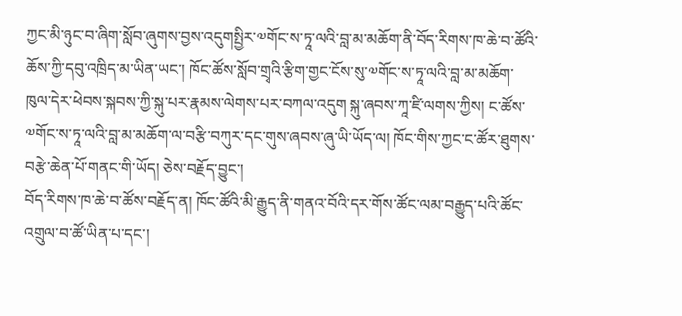ཀྱང་མི་ཉུང་བ་ཞིག་སློབ་ཞུགས་བྱས་འདུགསྤྱིར་༧གོང་ས་ཏཱ་ལའི་བླ་མ་མཆོག་ནི་བོད་རིགས་ཁ་ཆེ་བ་ཚོའི་ཆོས་ཀྱི་དབུ་འཁྲིད་མ་ཡིན་ཡང་། ཁོང་ཚོས་སློབ་གྲྭའི་རྩིག་གྱང་ངོས་སུ་༧གོང་ས་ཏཱ་ལའི་བླ་མ་མཆོག་ཁུལ་དེར་ཕེབས་སྐབས་ཀྱི་སྐུ་པར་རྣམས་ལེགས་པར་བཀལ་འདུག སྐུ་ཞབས་ཀཱ་ཛི་ལགས་ཀྱིས། ང་ཚོས་༧གོང་ས་ཏཱ་ལའི་བླ་མ་མཆོག་ལ་བརྩི་བཀུར་དང་གུས་ཞབས་ཞུ་ཡི་ཡོད་ལ། ཁོང་གིས་ཀྱང་ང་ཚོར་ཐུགས་བརྩེ་ཆེན་པོ་གནང་གི་ཡོད། ཅེས་བརྗོད་བྱུང་།
བོད་རིགས་ཁ་ཆེ་བ་ཚོས་བརྗོད་ན། ཁོང་ཚོའི་མི་རྒྱུད་ནི་གནའ་བོའི་དར་གོས་ཚོང་ལམ་བརྒྱུད་པའི་ཚོང་འགྲུལ་བ་ཚོ་ཡིན་པ་དང་།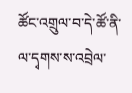ཚོང་འགྲུལ་བ་དེ་ཚོ་ནི་ལ་དྭགས་ས་འབྲེལ་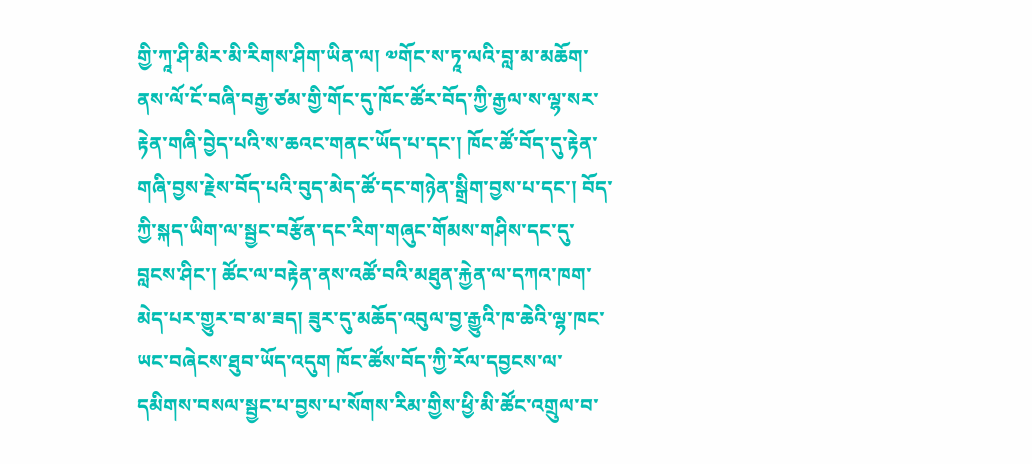གྱི་ཀཱ་ཤི་མིར་མི་རིགས་ཤིག་ཡིན་ལ། ༧གོང་ས་ཏཱ་ལའི་བླ་མ་མཆོག་ནས་ལོ་ངོ་བཞི་བརྒྱ་ཙམ་གྱི་གོང་དུ་ཁོང་ཚོར་བོད་ཀྱི་རྒྱལ་ས་ལྷ་སར་རྟེན་གཞི་བྱེད་པའི་ས་ཆའང་གནང་ཡོད་པ་དང་། ཁོང་ཚོ་བོད་དུ་རྟེན་གཞི་བྱས་རྗེས་བོད་པའི་བུད་མེད་ཚོ་དང་གཉེན་སྒྲིག་བྱས་པ་དང་། བོད་ཀྱི་སྐད་ཡིག་ལ་སྦྱང་བརྩོན་དང་རིག་གཞུང་གོམས་གཤིས་དང་དུ་བླངས་ཤིང་། ཚོང་ལ་བརྟེན་ནས་འཚོ་བའི་མཐུན་རྐྱེན་ལ་དཀའ་ཁག་མེད་པར་གྱུར་བ་མ་ཟད། ཟུར་དུ་མཆོད་འབུལ་བྱ་རྒྱུའི་ཁ་ཆེའི་ལྷ་ཁང་ཡང་བཞེངས་ཐུབ་ཡོད་འདུག ཁོང་ཚོས་བོད་ཀྱི་རོལ་དབྱངས་ལ་དམིགས་བསལ་སྦྱང་པ་བྱས་པ་སོགས་རིམ་གྱིས་ཕྱི་མི་ཚོང་འགྲུལ་བ་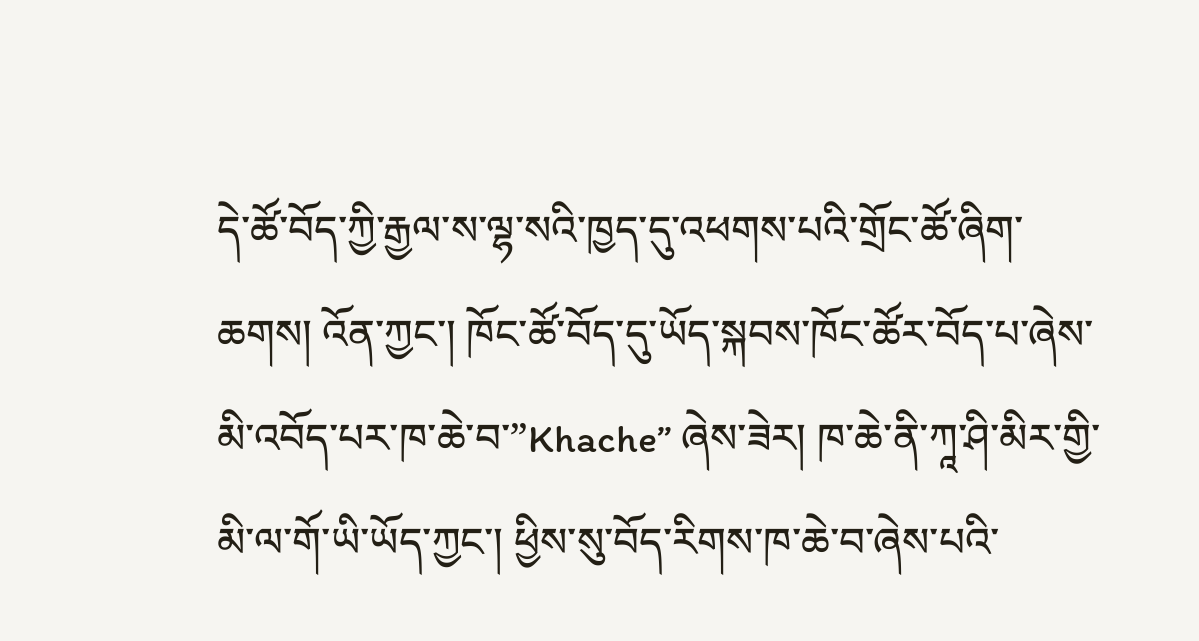དེ་ཚོ་བོད་ཀྱི་རྒྱལ་ས་ལྷ་སའི་ཁྱད་དུ་འཕགས་པའི་གྲོང་ཚོ་ཞིག་ཆགས། འོན་ཀྱང་། ཁོང་ཚོ་བོད་དུ་ཡོད་སྐབས་ཁོང་ཚོར་བོད་པ་ཞེས་མི་འབོད་པར་ཁ་ཆེ་བ་”Khache” ཞེས་ཟེར། ཁ་ཆེ་ནི་ཀཱ་ཤི་མིར་གྱི་མི་ལ་གོ་ཡི་ཡོད་ཀྱང་། ཕྱིས་སུ་བོད་རིགས་ཁ་ཆེ་བ་ཞེས་པའི་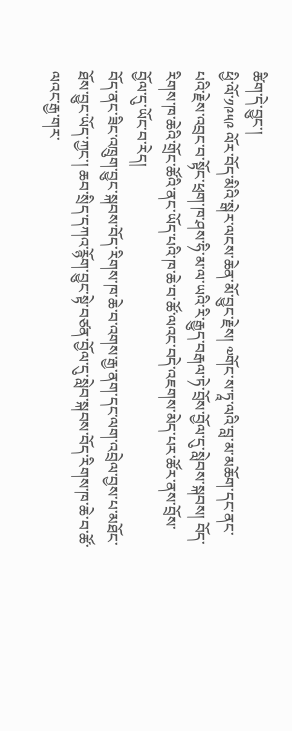ཚིག་དེ་བྱུང་།
ཕྱི་ལོ་༡༩༥༩ ལོར་བོད་མིའི་སྒེར་ལངས་ཆེན་མོ་བྱུང་རྗེས། ༧གོང་ས་ཏཱ་ལའི་བླ་མ་མཆོག་དང་ནང་པའི་རྗེས་འབྲང་བ་སྟོང་ཕྲག་ཁ་ཤས་ཧི་མ་ལ་ཡའི་རི་རྒྱུད་བརྒལ་ཏེ་བྲོས་བྱོལ་དུ་སླེབས་སྐབས། བོད་རིགས་ཁ་ཆེའི་གྲོང་ཚོའི་ནང་ཡོད་པའི་ཁ་ཆེ་བ་ཚོ་ལའང་བདེ་འཇགས་མེད་པར་ཚོར་ནས་བྲོས་བྱོལ་དུ་ཡོང་བ་རེད།
བོད་ནང་ཟིང་འཁྲུག་བྱུང་སྐབས་བོད་རིགས་ཁ་ཆེ་བ་འགས་རྒྱ་ནག་དང་ལག་འབྲེལ་བྱས་པ་མཐོང་ཐོས་བྱུང་ཡོད་ཀྱང་། ཆབ་སྲིད་དཀའ་རྙོག་བྱུང་སྟེ་བཙན་བྱོལ་དུ་སླེབ་སྐབས་བོད་རིགས་ཁ་ཆེ་བ་ཚོ་ལའང་རྒྱ་གར་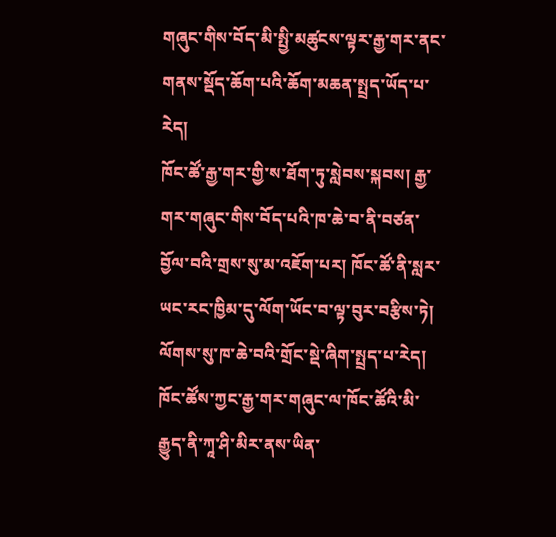གཞུང་གིས་བོད་མི་སྤྱི་མཚུངས་ལྟར་རྒྱ་གར་ནང་གནས་སྡོད་ཆོག་པའི་ཆོག་མཆན་སྤྲད་ཡོད་པ་རེད།
ཁོང་ཚོ་རྒྱ་གར་གྱི་ས་ཐོག་ཏུ་སླེབས་སྐབས། རྒྱ་གར་གཞུང་གིས་བོད་པའི་ཁ་ཆེ་བ་ནི་བཙན་བྱོལ་བའི་གྲས་སུ་མ་འཇོག་པར། ཁོང་ཚོ་ནི་སླར་ཡང་རང་ཁྱིམ་དུ་ལོག་ཡོང་བ་ལྟ་བུར་བརྩིས་ཏེ། ལོགས་སུ་ཁ་ཆེ་བའི་གྲོང་སྡེ་ཞིག་སྤྲད་པ་རེད། ཁོང་ཚོས་ཀྱང་རྒྱ་གར་གཞུང་ལ་ཁོང་ཚོའི་མི་རྒྱུད་ནི་ཀཱ་ཤི་མིར་ནས་ཡིན་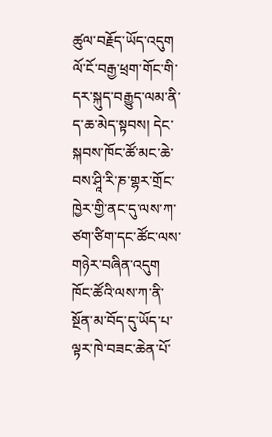ཚུལ་བརྗོད་ཡོད་འདུག
ལོ་ངོ་བརྒྱ་ཕྲག་གོང་གི་དར་སྐུད་བརྒྱུད་ལམ་ནི་ད་ཆ་མེད་སྟབས། དེང་སྐབས་ཁོང་ཚོ་མང་ཆེ་བས་ཤཱི་རི་ཎ་གྷར་གྲོང་ཁྱེར་གྱི་ནང་དུ་ལས་ཀ་ཙག་ཙིག་དང་ཚོང་ལས་གཉེར་བཞིན་འདུག ཁོང་ཚོའི་ལས་ཀ་ནི་སྔོན་མ་བོད་དུ་ཡོད་པ་ལྟར་ཁེ་བཟང་ཆེན་པོ་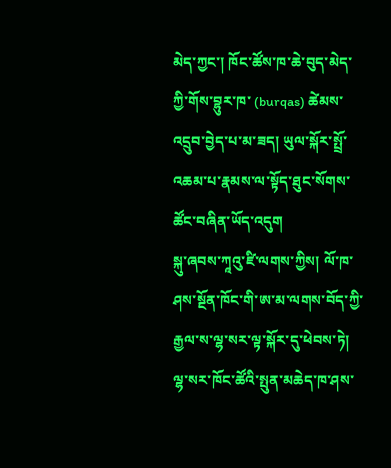མེད་ཀྱང་། ཁོང་ཚོས་ཁ་ཆེ་བུད་མེད་ཀྱི་གོས་བྷུར་ཁ་ (burqas) ཚེམས་འདྲུབ་བྱེད་པ་མ་ཟད། ཡུལ་སྐོར་སྤྲོ་འཆམ་པ་རྣམས་ལ་སྟོད་ཐུང་སོགས་ཚོང་བཞིན་ཡོད་འདུག
སྐུ་ཞབས་ཀཱའུ་ཛི་ལགས་ཀྱིས། ལོ་ཁ་ཤས་སྔོན་ཁོང་གི་ཨ་མ་ལགས་བོད་ཀྱི་རྒྱལ་ས་ལྷ་སར་ལྟ་སྐོར་དུ་ཕེབས་ཏེ། ལྷ་སར་ཁོང་ཚོའི་སྤུན་མཆེད་ཁ་ཤས་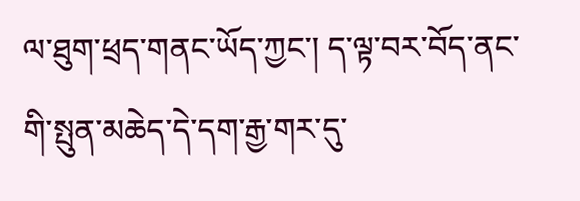ལ་ཐུག་ཕྲད་གནང་ཡོད་ཀྱང་། ད་ལྟ་བར་བོད་ནང་གི་སྤུན་མཆེད་དེ་དག་རྒྱ་གར་དུ་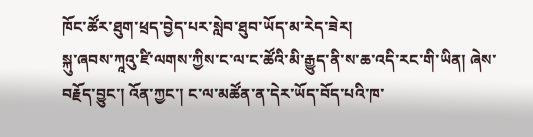ཁོང་ཚོར་ཐུག་ཕྲད་བྱེད་པར་སླེབ་ཐུབ་ཡོད་མ་རེད་ཟེར།
སྐུ་ཞབས་ཀཱའུ་ཛི་ལགས་ཀྱིས་ང་ལ་ང་ཚོའི་མི་རྒྱུད་ནི་ས་ཆ་འདི་རང་གི་ཡིན། ཞེས་བརྗོད་བྱུང་། འོན་ཀྱང་། ང་ལ་མཚོན་ན་དེར་ཡོད་བོད་པའི་ཁ་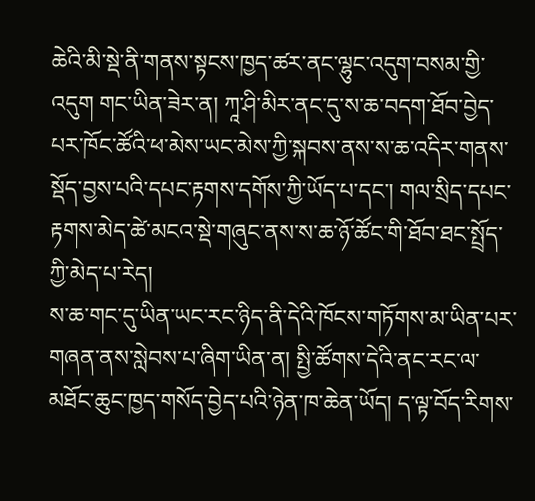ཆེའི་མི་སྡེ་ནི་གནས་སྟངས་ཁྱད་ཚར་ནང་ལྷུང་འདུག་བསམ་གྱི་འདུག གང་ཡིན་ཟེར་ན། ཀཱ་ཤི་མིར་ནང་དུ་ས་ཆ་བདག་ཐོབ་བྱེད་པར་ཁོང་ཚོའི་ཕ་མེས་ཡང་མེས་ཀྱི་སྐབས་ནས་ས་ཆ་འདིར་གནས་སྡོད་བྱས་པའི་དཔང་རྟགས་དགོས་ཀྱི་ཡོད་པ་དང་། གལ་སྲིད་དཔང་རྟགས་མེད་ཚེ་མངའ་སྡེ་གཞུང་ནས་ས་ཆ་ཉོ་ཚོང་གི་ཐོབ་ཐང་སྤྲོད་ཀྱི་མེད་པ་རེད།
ས་ཆ་གང་དུ་ཡིན་ཡང་རང་ཉིད་ནི་དེའི་ཁོངས་གཏོགས་མ་ཡིན་པར་གཞན་ནས་སླེབས་པ་ཞིག་ཡིན་ན། སྤྱི་ཚོགས་དེའི་ནང་རང་ལ་མཐོང་ཆུང་ཁྱད་གསོད་བྱེད་པའི་ཉེན་ཁ་ཆེན་ཡོད། ད་ལྟ་བོད་རིགས་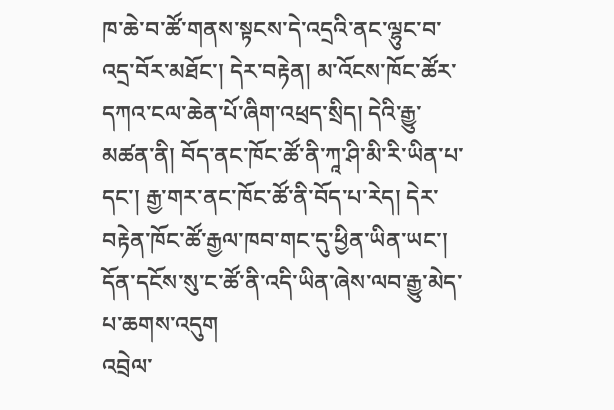ཁ་ཆེ་བ་ཚོ་གནས་སྟངས་དེ་འདྲའི་ནང་ལྷུང་བ་འདྲ་བོར་མཐོང་། དེར་བརྟེན། མ་འོངས་ཁོང་ཚོར་དཀའ་ངལ་ཆེན་པོ་ཞིག་འཕྲད་སྲིད། དེའི་རྒྱུ་མཚན་ནི། བོད་ནང་ཁོང་ཚོ་ནི་ཀཱ་ཤི་མི་རི་ཡིན་པ་དང་། རྒྱ་གར་ནང་ཁོང་ཚོ་ནི་བོད་པ་རེད། དེར་བརྟེན་ཁོང་ཚོ་རྒྱལ་ཁབ་གང་དུ་ཕྱིན་ཡིན་ཡང་། དོན་དངོས་སུ་ང་ཚོ་ནི་འདི་ཡིན་ཞེས་ལབ་རྒྱུ་མེད་པ་ཆགས་འདུག
འབྲེལ་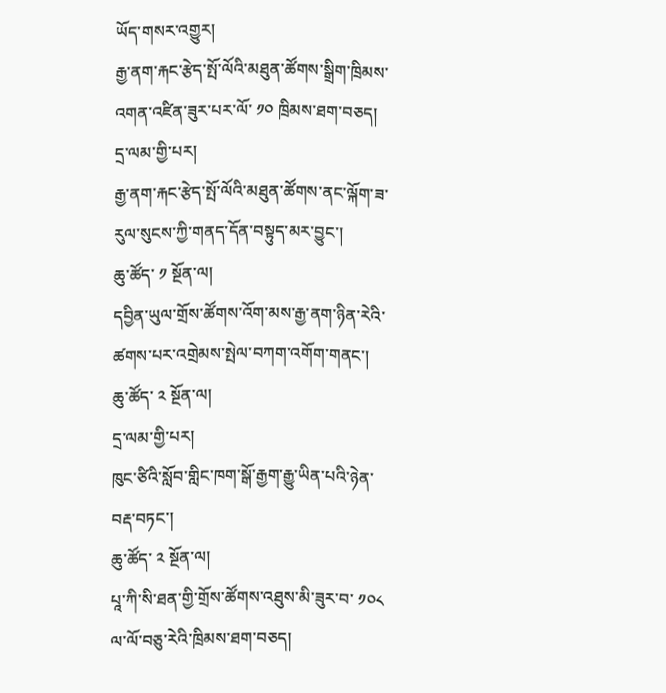ཡོད་གསར་འགྱུར།
རྒྱ་ནག་རྐང་རྩེད་སྤོ་ལོའི་མཐུན་ཚོགས་སྒྲིག་ཁྲིམས་འགན་འཛིན་ཟུར་པར་ལོ་ ༡༠ ཁྲིམས་ཐག་བཅད། དྲ་ལམ་གྱི་པར།
རྒྱ་ནག་རྐང་རྩེད་སྤོ་ལོའི་མཐུན་ཚོགས་ནང་ལྐོག་ཟ་རུལ་སུངས་ཀྱི་གནད་དོན་བསྟུད་མར་བྱུང་།
ཆུ་ཚོད་ ༡ སྔོན་ལ།
དབྱིན་ཡུལ་གྲོས་ཚོགས་འོག་མས་རྒྱ་ནག་ཉིན་རེའི་ཚགས་པར་འགྲེམས་སྤེལ་བཀག་འགོག་གནང་།
ཆུ་ཚོད་ ༢ སྔོན་ལ།
དྲ་ལམ་གྱི་པར།
ཁུང་ཙིའི་སློབ་གླིང་ཁག་སྒོ་རྒྱག་རྒྱུ་ཡིན་པའི་ཉེན་བརྡ་བཏང་།
ཆུ་ཚོད་ ༢ སྔོན་ལ།
པཱ་ཀི་སི་ཐན་གྱི་གྲོས་ཚོགས་འཐུས་མི་ཟུར་བ་ ༡༠༨ ལ་ལོ་བཅུ་རེའི་ཁྲིམས་ཐག་བཅད།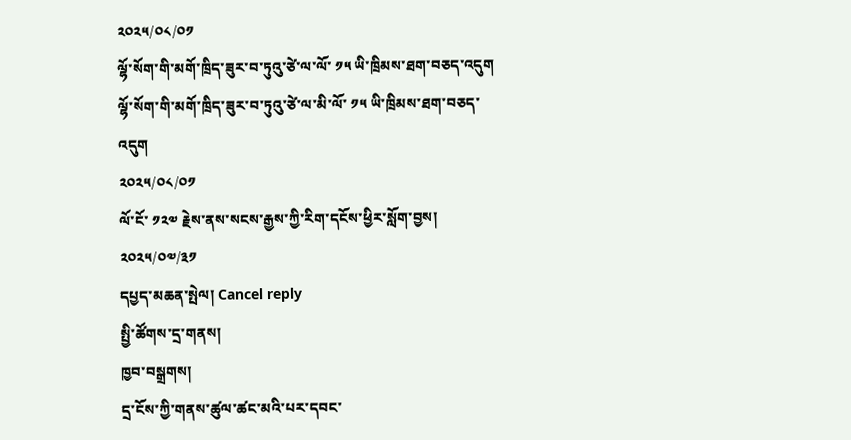༢༠༢༥/༠༨/༠༡
ལྷོ་སོག་གི་མགོ་ཁྲིད་ཟུར་བ་ཏུའུ་ཙེ་ལ་ལོ་ ༡༥ ཡི་ཁྲིམས་ཐག་བཅད་འདུག
ལྷོ་སོག་གི་མགོ་ཁྲིད་ཟུར་བ་ཏུའུ་ཙེ་ལ་མི་ལོ་ ༡༥ ཡི་ཁྲིམས་ཐག་བཅད་འདུག
༢༠༢༥/༠༨/༠༡
ལོ་ངོ་ ༡༢༧ རྗེས་ནས་སངས་རྒྱས་ཀྱི་རིག་དངོས་ཕྱིར་སློག་བྱས།
༢༠༢༥/༠༧/༣༡
དཔྱད་མཆན་སྤེལ། Cancel reply
སྤྱི་ཚོགས་དྲ་གནས།
ཁྱབ་བསྒྲགས།
དྲ་ངོས་ཀྱི་གནས་ཚུལ་ཚང་མའི་པར་དབང་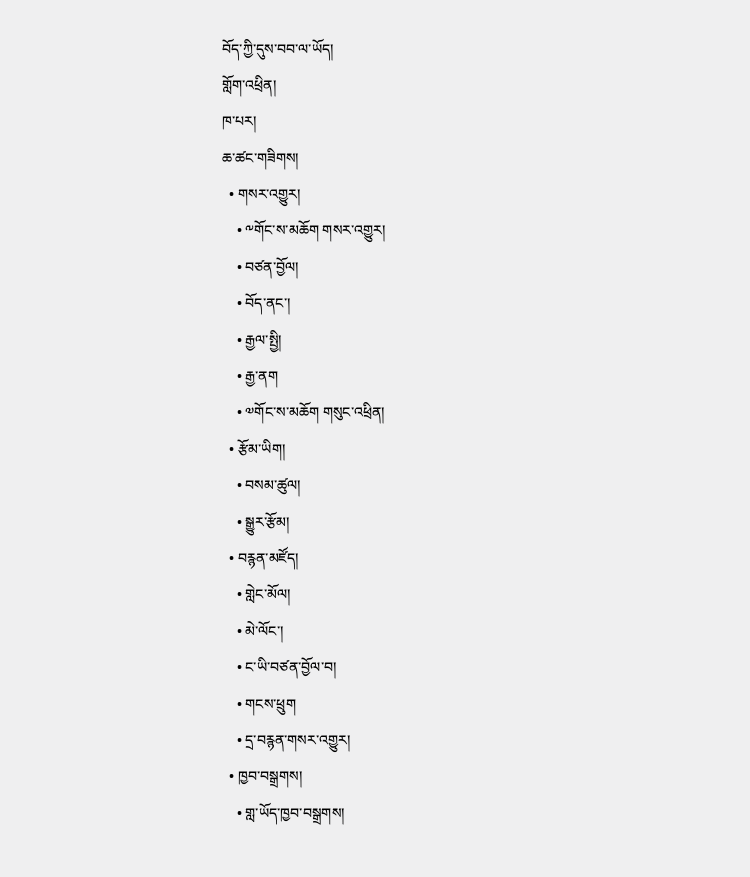བོད་ཀྱི་དུས་བབ་ལ་ཡོད།
གློག་འཕྲིན།
ཁ་པར།
ཆ་ཚང་གཟིགས།
  • གསར་འགྱུར།
    • ༸གོང་ས་མཆོག གསར་འགྱུར།
    • བཙན་བྱོལ།
    • བོད་ནང་།
    • རྒྱལ་སྤྱི།
    • རྒྱ་ནག
    • ༧གོང་ས་མཆོག གསུང་འཕྲིན།
  • རྩོམ་ཡིག།
    • བསམ་ཚུལ།
    • སྒྱུར་རྩོམ།
  • བརྙན་མཛོད།
    • གླེང་མོལ།
    • མེ་ལོང་།
    • ང་ཡི་བཙན་བྱོལ་བ།
    • གངས་ཕྲུག
    • དྲ་བརྙན་གསར་འགྱུར།
  • ཁྱབ་བསྒྲགས།
    • གླ་ཡོད་ཁྱབ་བསྒྲགས།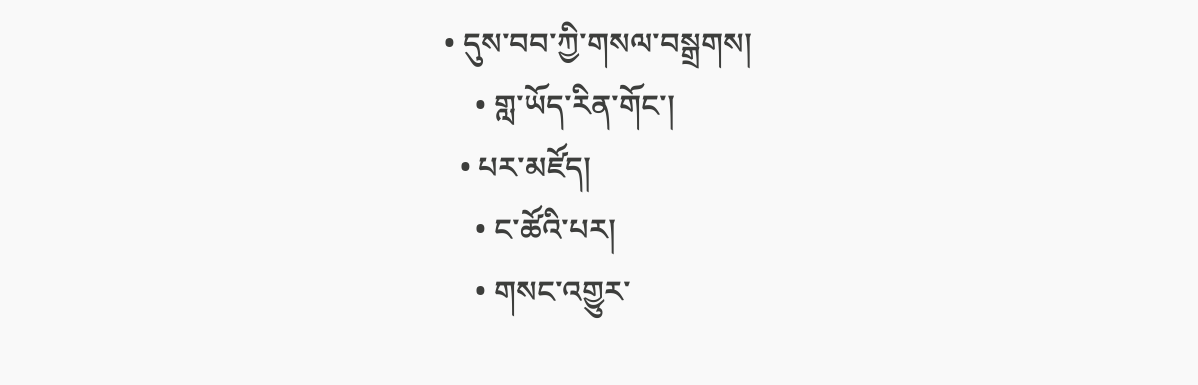• དུས་བབ་ཀྱི་གསལ་བསྒྲགས།
    • གླ་ཡོད་རིན་གོང་།
  • པར་མཛོད།
    • ང་ཚོའི་པར།
    • གསང་འགྱུར་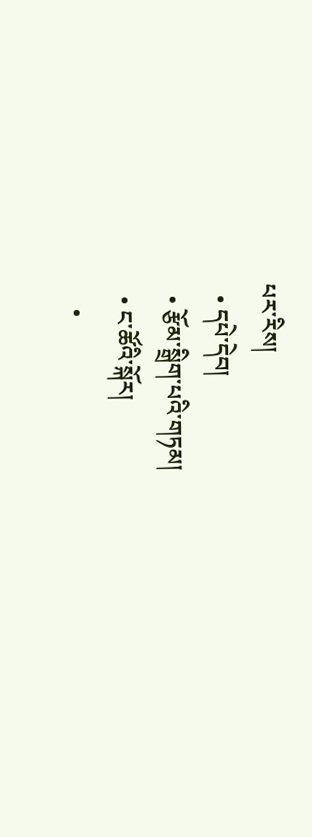པར་རིས།
  • དཔེ་དེབ།
  • རྩོམ་སྒྲིག་པའི་གཏམ།
  • ང་ཚོའི་སྐོར།
    •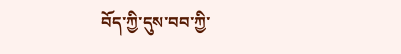བོད་ཀྱི་དུས་བབ་ཀྱི་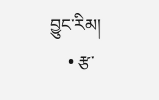བྱུང་རིམ།
    • རྩ་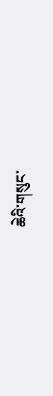ཆེའི་གསུང་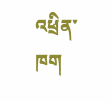འཕྲིན་ཁག